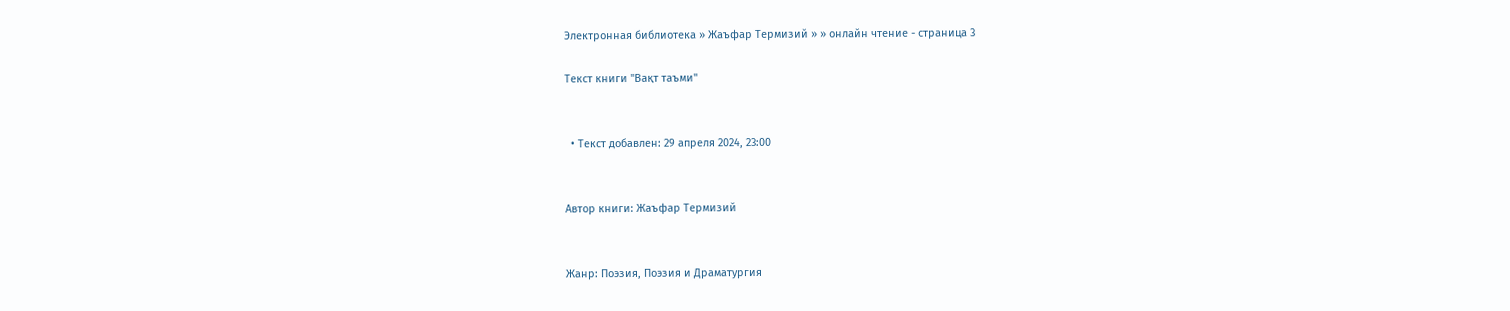Электронная библиотека » Жаъфар Термизий » » онлайн чтение - страница 3

Текст книги "Вақт таъми"


  • Текст добавлен: 29 апреля 2024, 23:00


Автор книги: Жаъфар Термизий


Жанр: Поэзия, Поэзия и Драматургия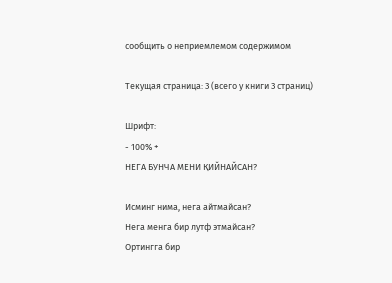сообщить о неприемлемом содержимом

Текущая страница: 3 (всего у книги 3 страниц)

Шрифт:
- 100% +
НЕГА БУНЧА МЕНИ ҚИЙНАЙСАН?

Исминг нима, нега айтмайсан?
Нега менга бир лутф этмайсан?
Ортингга бир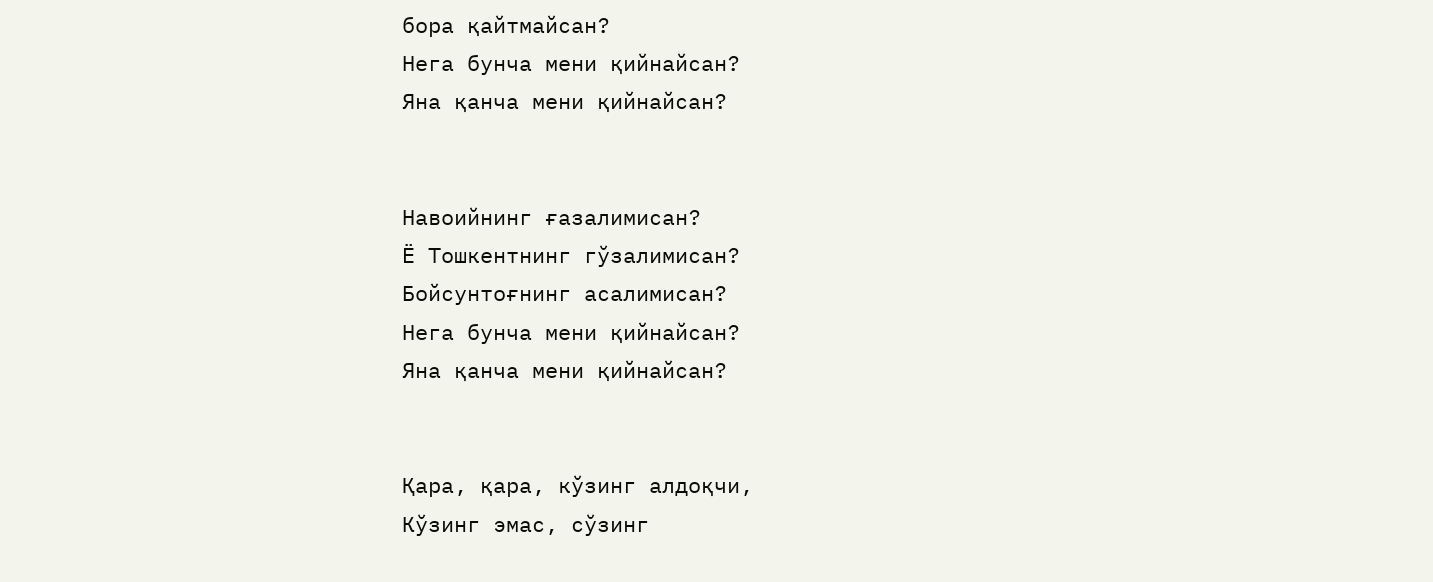бора қайтмайсан?
Нега бунча мени қийнайсан?
Яна қанча мени қийнайсан?


Навоийнинг ғазалимисан?
Ё Тошкентнинг гўзалимисан?
Бойсунтоғнинг асалимисан?
Нега бунча мени қийнайсан?
Яна қанча мени қийнайсан?


Қара, қара, кўзинг алдоқчи,
Кўзинг эмас, сўзинг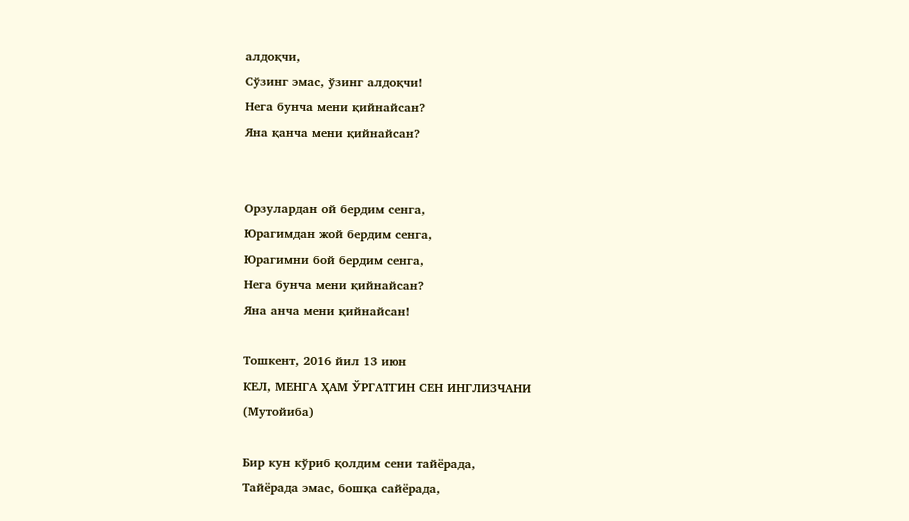алдоқчи,
Сўзинг эмас, ўзинг алдоқчи!
Нега бунча мени қийнайсан?
Яна қанча мени қийнайсан?


Орзулардан ой бердим сенга,
Юрагимдан жой бердим сенга,
Юрагимни бой бердим сенга,
Нега бунча мени қийнайсан?
Яна анча мени қийнайсан!

Тошкент, 2016 йил 13 июн
КЕЛ, МЕНГА ҲАМ ЎРГАТГИН СЕН ИНГЛИЗЧАНИ
(Мутойиба)

Бир кун кўриб қолдим сени тайёрада,
Тайёрада эмас, бошқа сайёрада,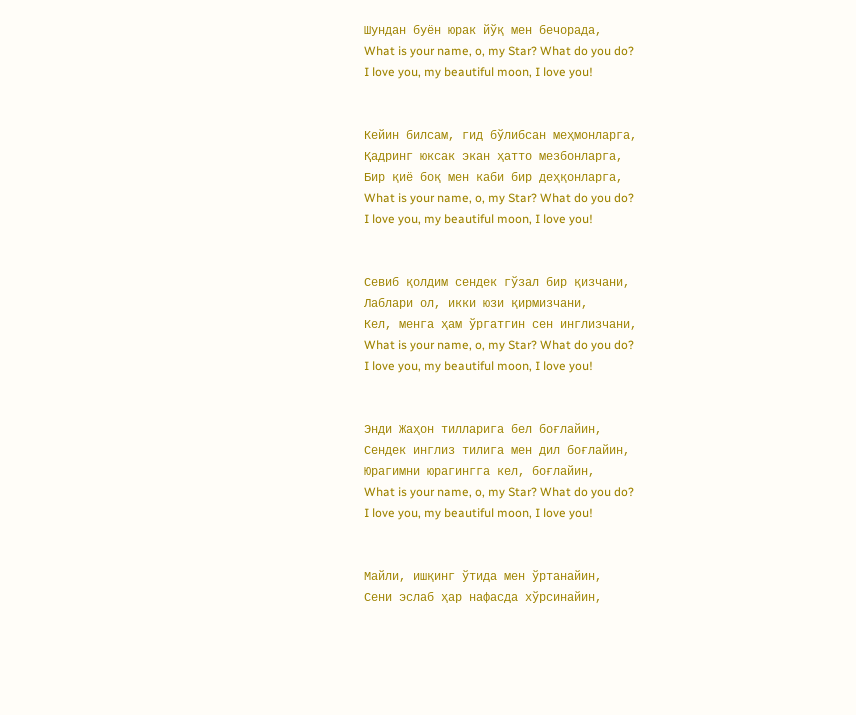Шундан буён юрак йўқ мен бечорада,
What is your name, o, my Star? What do you do?
I love you, my beautiful moon, I love you!


Кейин билсам, гид бўлибсан меҳмонларга,
Қадринг юксак экан ҳатто мезбонларга,
Бир қиё боқ мен каби бир деҳқонларга,
What is your name, o, my Star? What do you do?
I love you, my beautiful moon, I love you!


Севиб қолдим сендек гўзал бир қизчани,
Лаблари ол, икки юзи қирмизчани,
Кел, менга ҳам ўргатгин сен инглизчани,
What is your name, o, my Star? What do you do?
I love you, my beautiful moon, I love you!


Энди Жаҳон тилларига бел боғлайин,
Сендек инглиз тилига мен дил боғлайин,
Юрагимни юрагингга кел, боғлайин,
What is your name, o, my Star? What do you do?
I love you, my beautiful moon, I love you!


Майли, ишқинг ўтида мен ўртанайин,
Сени эслаб ҳар нафасда хўрсинайин,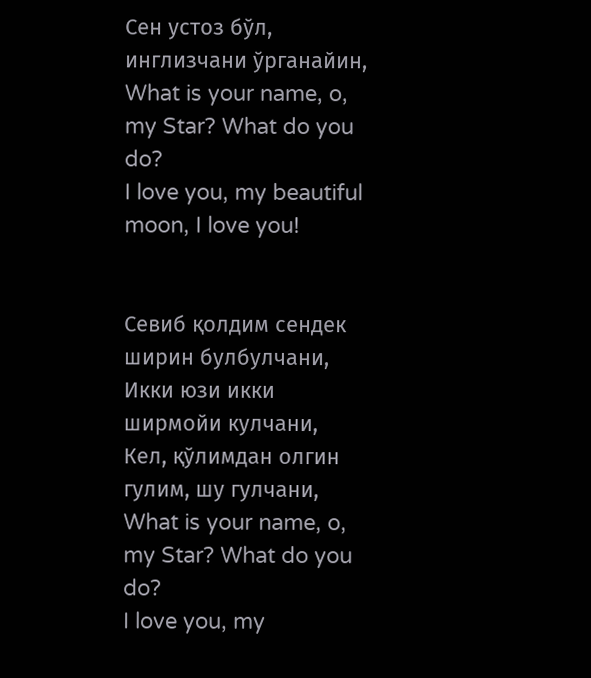Сен устоз бўл, инглизчани ўрганайин,
What is your name, o, my Star? What do you do?
I love you, my beautiful moon, I love you!


Севиб қолдим сендек ширин булбулчани,
Икки юзи икки ширмойи кулчани,
Кел, қўлимдан олгин гулим, шу гулчани,
What is your name, o, my Star? What do you do?
I love you, my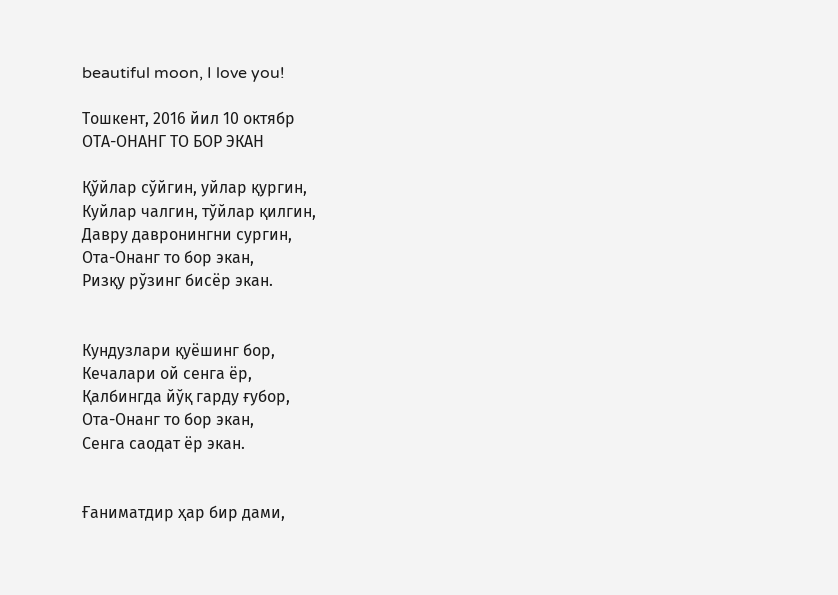beautiful moon, I love you!

Тошкент, 2016 йил 10 октябр
ОТА-ОНАНГ ТО БОР ЭКАН

Қўйлар сўйгин, уйлар қургин,
Куйлар чалгин, тўйлар қилгин,
Давру давронингни сургин,
Ота-Онанг то бор экан,
Ризқу рўзинг бисёр экан.


Кундузлари қуёшинг бор,
Кечалари ой сенга ёр,
Қалбингда йўқ гарду ғубор,
Ота-Онанг то бор экан,
Сенга саодат ёр экан.


Ғаниматдир ҳар бир дами,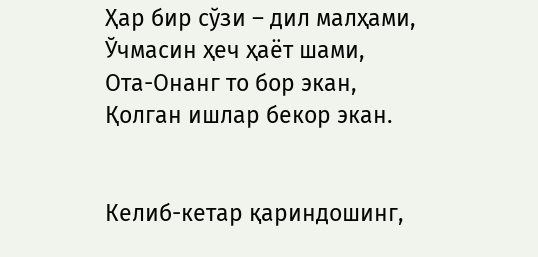Ҳар бир сўзи – дил малҳами,
Ўчмасин ҳеч ҳаёт шами,
Ота-Онанг то бор экан,
Қолган ишлар бекор экан.


Келиб-кетар қариндошинг,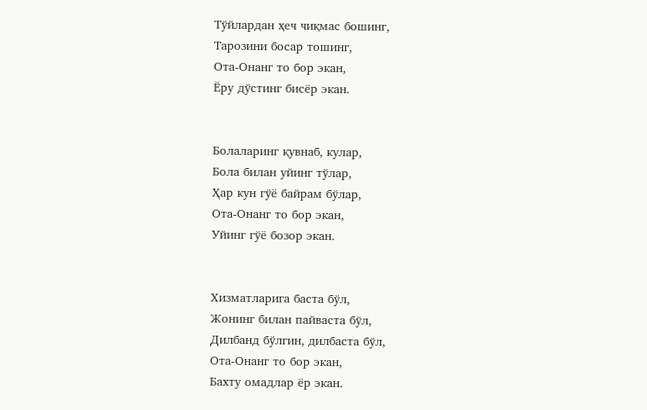Тўйлардан ҳеч чиқмас бошинг,
Тарозини босар тошинг,
Ота-Онанг то бор экан,
Ёру дўстинг бисёр экан.


Болаларинг қувнаб, кулар,
Бола билан уйинг тўлар,
Ҳар кун гўё байрам бўлар,
Ота-Онанг то бор экан,
Уйинг гўё бозор экан.


Хизматларига баста бўл,
Жонинг билан пайваста бўл,
Дилбанд бўлгин, дилбаста бўл,
Ота-Онанг то бор экан,
Бахту омадлар ёр экан.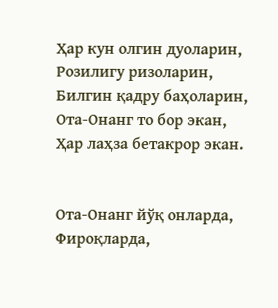Ҳар кун олгин дуоларин,
Розилигу ризоларин,
Билгин қадру баҳоларин,
Ота-Онанг то бор экан,
Ҳар лаҳза бетакрор экан.


Ота-Онанг йўқ онларда,
Фироқларда,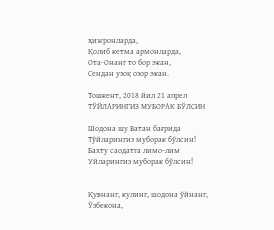ҳижронларда,
Қолиб кетма армонларда,
Ота-Онанг то бор экан,
Сендан узоқ озор экан.

Тошкент, 2018 йил 21 апрел
ТЎЙЛАРИНГИЗ МУБОРАК БЎЛСИН

Шодона шу Ватан бағрида
Тўйларингиз муборак бўлсин!
Бахту саодатга лимо-лим
Уйларингиз муборак бўлсин!


Қувнанг, кулинг, шодона ўйнанг,
Ўзбекона,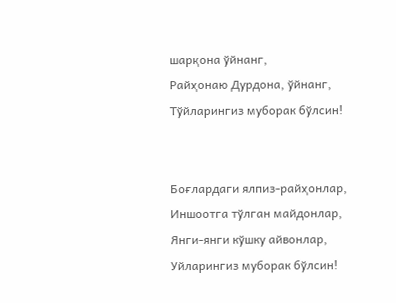шарқона ўйнанг,
Райҳонаю Дурдона, ўйнанг,
Тўйларингиз муборак бўлсин!


Боғлардаги ялпиз-райҳонлар,
Иншоотга тўлган майдонлар,
Янги-янги кўшку айвонлар,
Уйларингиз муборак бўлсин!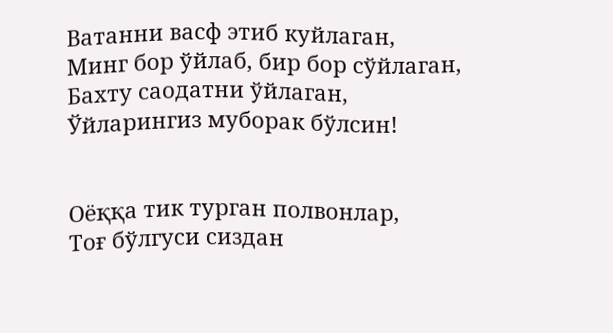Ватанни васф этиб куйлаган,
Минг бор ўйлаб, бир бор сўйлаган,
Бахту саодатни ўйлаган,
Ўйларингиз муборак бўлсин!


Оёққа тик турган полвонлар,
Тоғ бўлгуси сиздан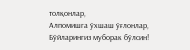толқонлар,
Алпомишга ўхшаш ўғлонлар,
Бўйларингиз муборак бўлсин!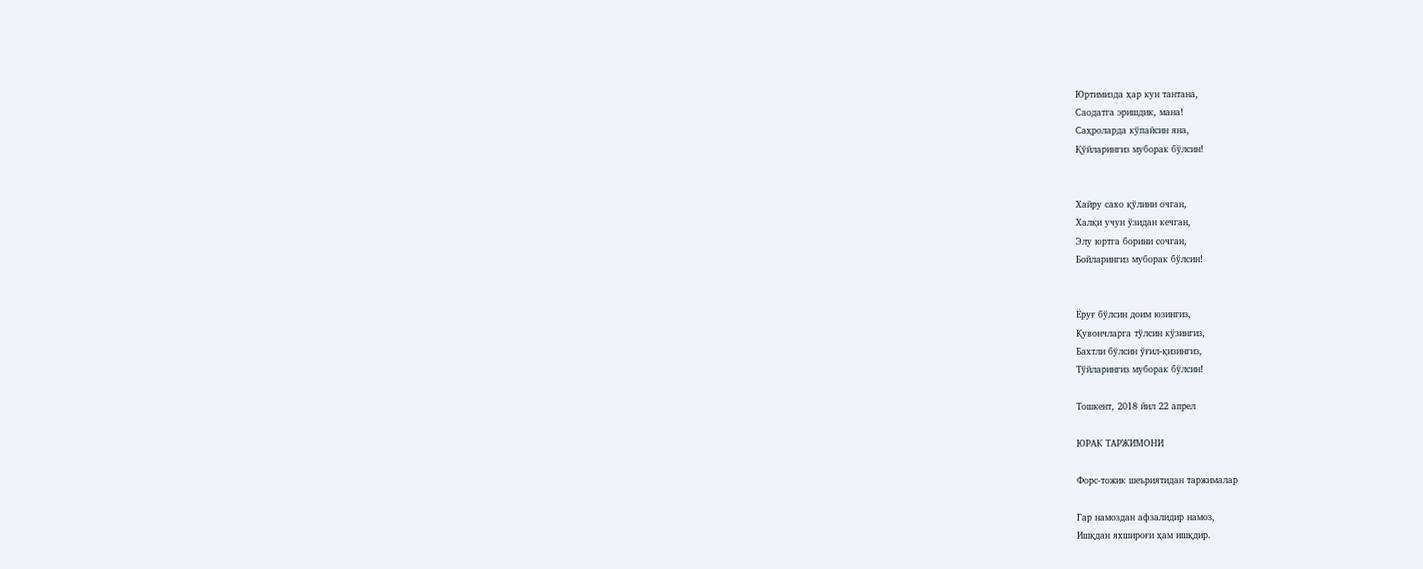Юртимизда ҳар кун тантана,
Саодатга эришдик, мана!
Саҳроларда кўпайсин яна,
Қўйларингиз муборак бўлсин!


Хайру сахо қўлини очган,
Халқи учун ўзидан кечган,
Элу юртга борини сочган,
Бойларингиз муборак бўлсин!


Ёруғ бўлсин доим юзингиз,
Қувончларга тўлсин кўзингиз,
Бахтли бўлсин ўғил-қизингиз,
Тўйларингиз муборак бўлсин!

Тошкент, 2018 йил 22 апрел

ЮРАК ТАРЖИМОНИ

Форс-тожик шеъриятидан таржималар

Гар намоздан афзалидир намоз,
Ишқдан яхшироғи ҳам ишқдир.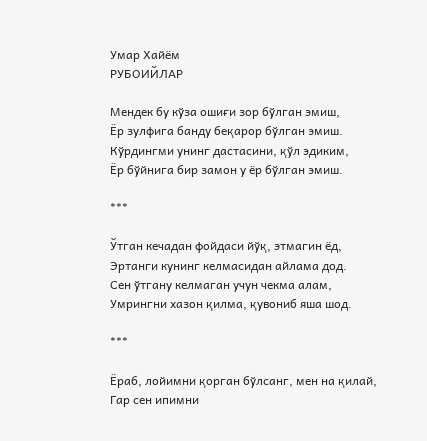Умар Хайём
РУБОИЙЛАР

Мендек бу кўза ошиғи зор бўлган эмиш,
Ёр зулфига банду беқарор бўлган эмиш.
Кўрдингми унинг дастасини, қўл эдиким,
Ёр бўйнига бир замон у ёр бўлган эмиш.

***

Ўтган кечадан фойдаси йўқ, этмагин ёд,
Эртанги кунинг келмасидан айлама дод.
Сен ўтгану келмаган учун чекма алам,
Умрингни хазон қилма, қувониб яша шод.

***

Ёраб, лойимни қорган бўлсанг, мен на қилай,
Гар сен ипимни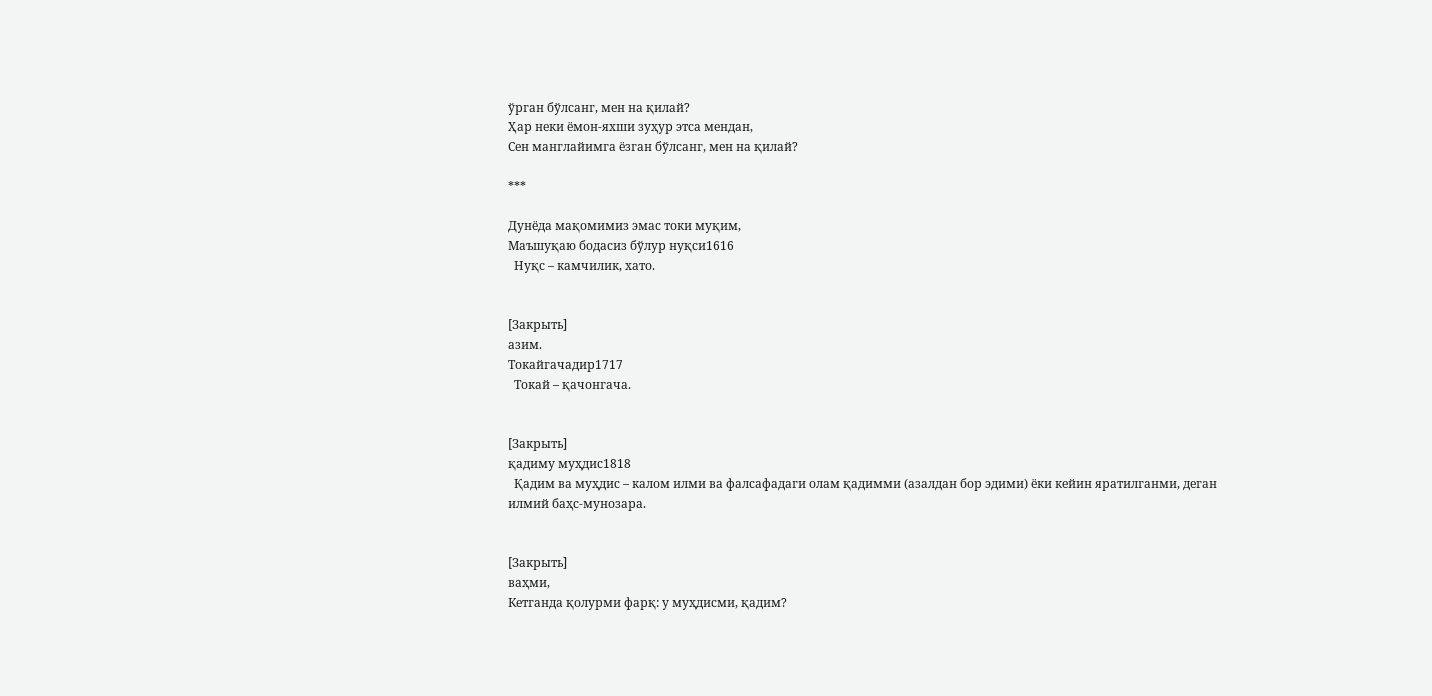ўрган бўлсанг, мен на қилай?
Ҳар неки ёмон-яхши зуҳур этса мендан,
Сен манглайимга ёзган бўлсанг, мен на қилай?

***

Дунёда мақомимиз эмас токи муқим,
Маъшуқаю бодасиз бўлур нуқси1616
  Нуқс – камчилик, хато.


[Закрыть]
азим.
Токайгачадир1717
  Токай – қачонгача.


[Закрыть]
қадиму муҳдис1818
  Қадим ва муҳдис – калом илми ва фалсафадаги олам қадимми (азалдан бор эдими) ёки кейин яратилганми, деган илмий баҳс-мунозара.


[Закрыть]
ваҳми,
Кетганда қолурми фарқ: у муҳдисми, қадим?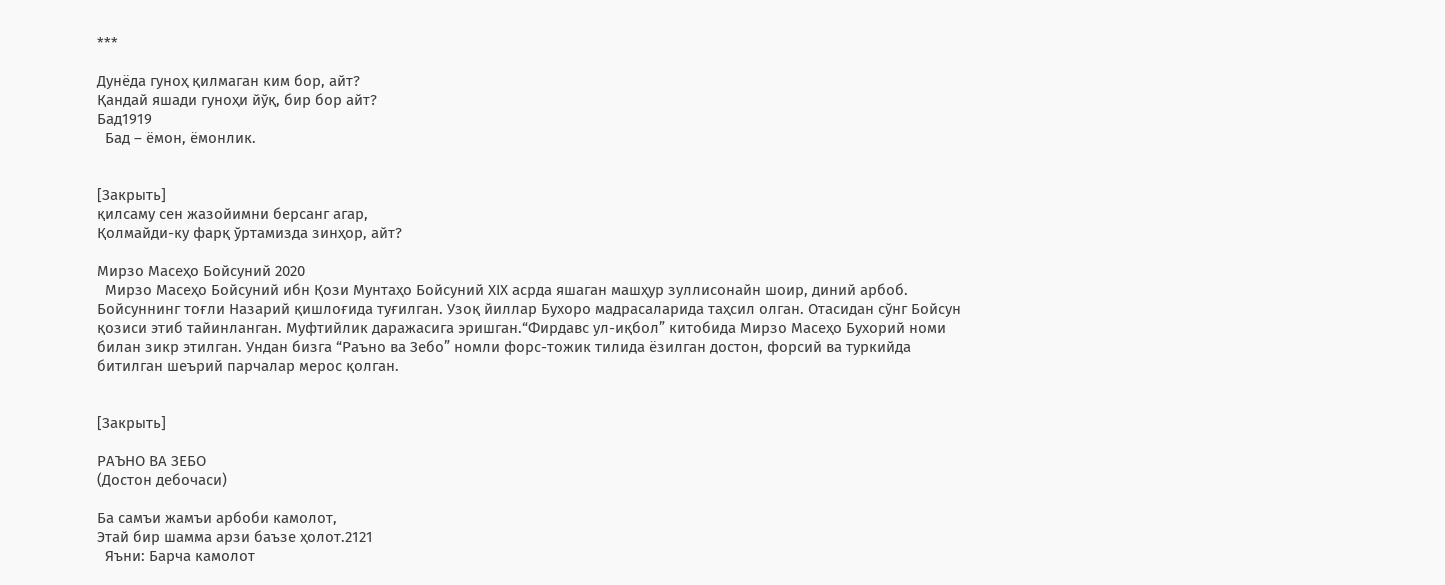***

Дунёда гуноҳ қилмаган ким бор, айт?
Қандай яшади гуноҳи йўқ, бир бор айт?
Бад1919
  Бад – ёмон, ёмонлик.


[Закрыть]
қилсаму сен жазойимни берсанг агар,
Қолмайди-ку фарқ ўртамизда зинҳор, айт?

Мирзо Масеҳо Бойсуний 2020
  Мирзо Масеҳо Бойсуний ибн Қози Мунтаҳо Бойсуний ХIX асрда яшаган машҳур зуллисонайн шоир, диний арбоб. Бойсуннинг тоғли Назарий қишлоғида туғилган. Узоқ йиллар Бухоро мадрасаларида таҳсил олган. Отасидан сўнг Бойсун қозиси этиб тайинланган. Муфтийлик даражасига эришган.“Фирдавс ул-иқбол” китобида Мирзо Масеҳо Бухорий номи билан зикр этилган. Ундан бизга “Раъно ва Зебо” номли форс-тожик тилида ёзилган достон, форсий ва туркийда битилган шеърий парчалар мерос қолган.


[Закрыть]

РАЪНО ВА ЗЕБО
(Достон дебочаси)

Ба самъи жамъи арбоби камолот,
Этай бир шамма арзи баъзе ҳолот.2121
  Яъни: Барча камолот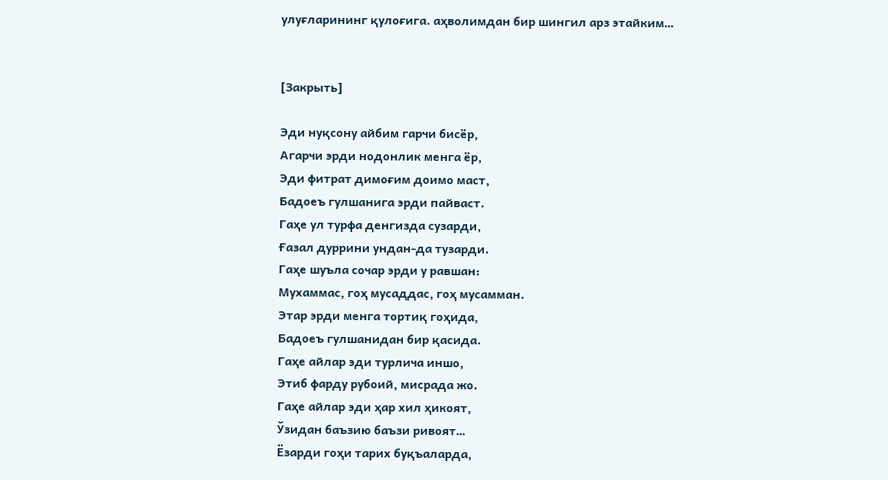улуғларининг қулоғига. аҳволимдан бир шингил арз этайким…


[Закрыть]

Эди нуқсону айбим гарчи бисёр,
Агарчи эрди нодонлик менга ёр,
Эди фитрат димоғим доимо маст,
Бадоеъ гулшанига эрди пайваст.
Гаҳе ул турфа денгизда сузарди,
Ғазал дуррини ундан-да тузарди.
Гаҳе шуъла сочар эрди у равшан:
Мухаммас, гоҳ мусаддас, гоҳ мусамман.
Этар эрди менга тортиқ гоҳида,
Бадоеъ гулшанидан бир қасида.
Гаҳе айлар эди турлича иншо,
Этиб фарду рубоий, мисрада жо.
Гаҳе айлар эди ҳар хил ҳикоят,
Ўзидан баъзию баъзи ривоят…
Ёзарди гоҳи тарих буқъаларда,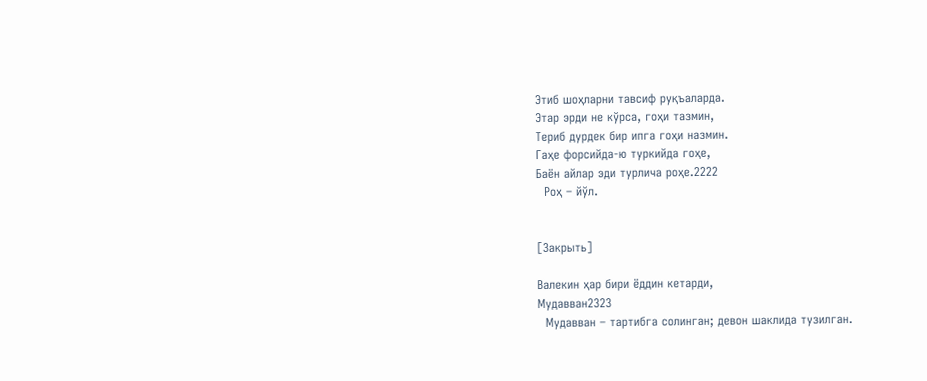Этиб шоҳларни тавсиф руқъаларда.
Этар эрди не кўрса, гоҳи тазмин,
Териб дурдек бир ипга гоҳи назмин.
Гаҳе форсийда-ю туркийда гоҳе,
Баён айлар эди турлича роҳе.2222
  Роҳ – йўл.


[Закрыть]

Валекин ҳар бири ёддин кетарди,
Мудавван2323
  Мудавван – тартибга солинган; девон шаклида тузилган.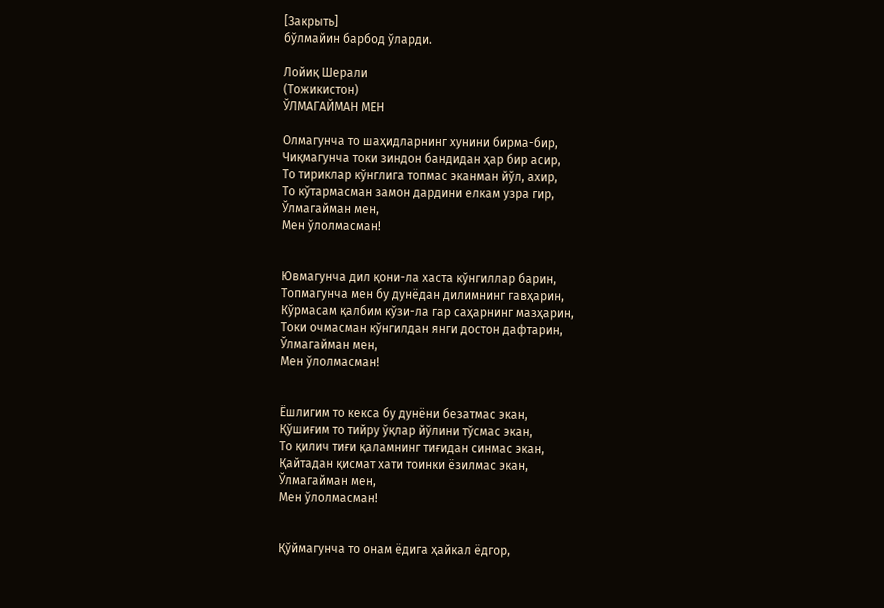[Закрыть]
бўлмайин барбод ўларди.

Лойиқ Шерали
(Тожикистон)
ЎЛМАГАЙМАН МЕН

Олмагунча то шаҳидларнинг хунини бирма-бир,
Чиқмагунча токи зиндон бандидан ҳар бир асир,
То тириклар кўнглига топмас эканман йўл, ахир,
То кўтармасман замон дардини елкам узра гир,
Ўлмагайман мен,
Мен ўлолмасман!


Ювмагунча дил қони-ла хаста кўнгиллар барин,
Топмагунча мен бу дунёдан дилимнинг гавҳарин,
Кўрмасам қалбим кўзи-ла гар саҳарнинг мазҳарин,
Токи очмасман кўнгилдан янги достон дафтарин,
Ўлмагайман мен,
Мен ўлолмасман!


Ёшлигим то кекса бу дунёни безатмас экан,
Қўшиғим то тийру ўқлар йўлини тўсмас экан,
То қилич тиғи қаламнинг тиғидан синмас экан,
Қайтадан қисмат хати тоинки ёзилмас экан,
Ўлмагайман мен,
Мен ўлолмасман!


Қўймагунча то онам ёдига ҳайкал ёдгор,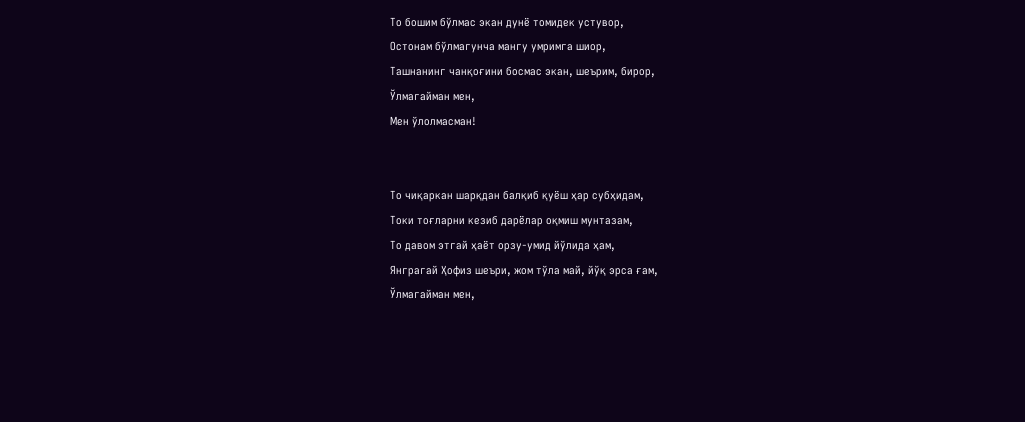То бошим бўлмас экан дунё томидек устувор,
Остонам бўлмагунча мангу умримга шиор,
Ташнанинг чанқоғини босмас экан, шеърим, бирор,
Ўлмагайман мен,
Мен ўлолмасман!


То чиқаркан шарқдан балқиб қуёш ҳар субҳидам,
Токи тоғларни кезиб дарёлар оқмиш мунтазам,
То давом этгай ҳаёт орзу-умид йўлида ҳам,
Янграгай Ҳофиз шеъри, жом тўла май, йўқ эрса ғам,
Ўлмагайман мен,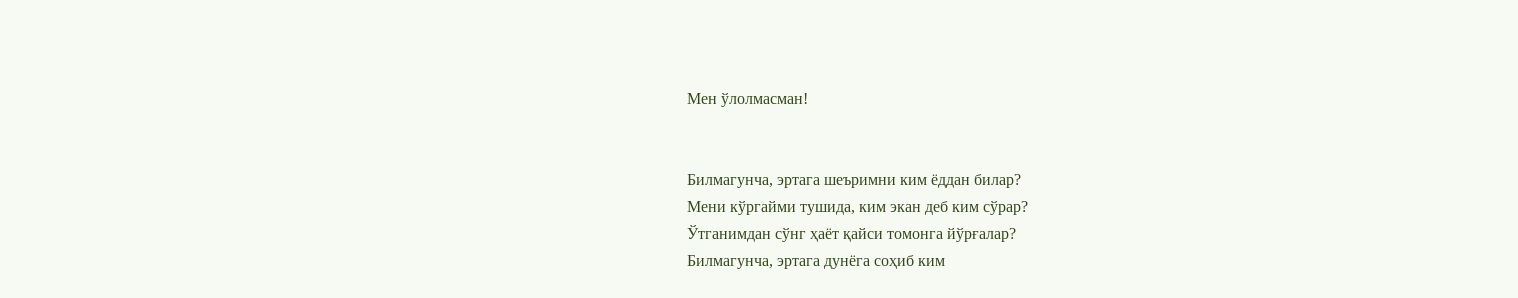Мен ўлолмасман!


Билмагунча, эртага шеъримни ким ёддан билар?
Мени кўргайми тушида, ким экан деб ким сўрар?
Ўтганимдан сўнг ҳаёт қайси томонга йўрғалар?
Билмагунча, эртага дунёга соҳиб ким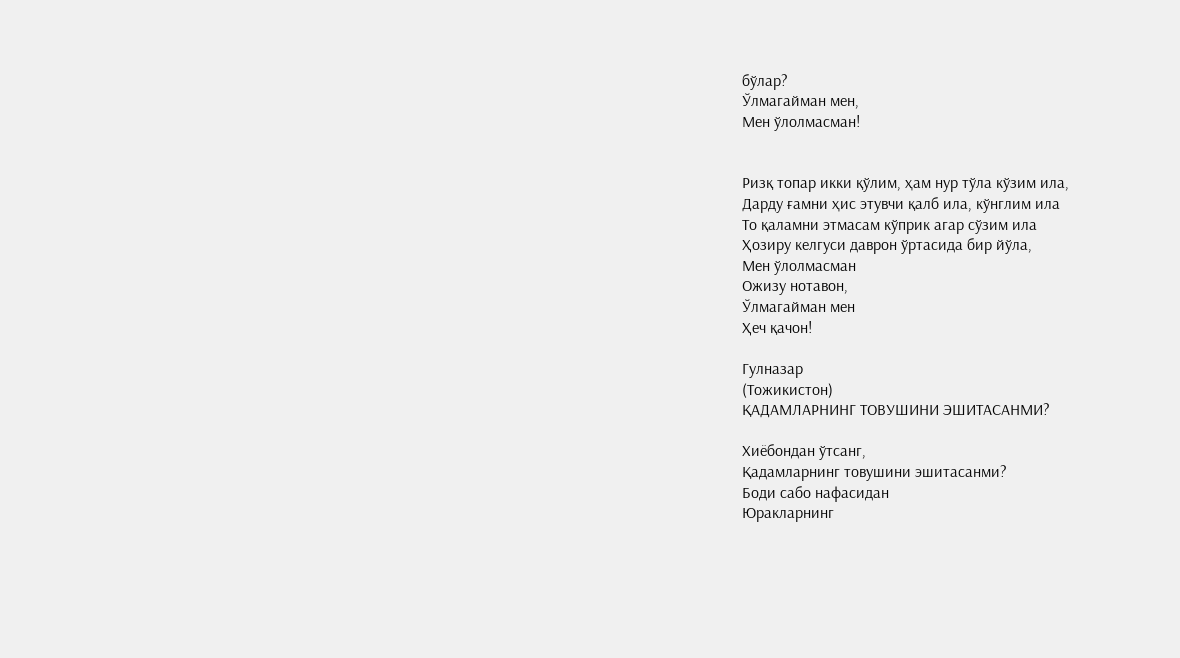бўлар?
Ўлмагайман мен,
Мен ўлолмасман!


Ризқ топар икки қўлим, ҳам нур тўла кўзим ила,
Дарду ғамни ҳис этувчи қалб ила, кўнглим ила
То қаламни этмасам кўприк агар сўзим ила
Ҳозиру келгуси даврон ўртасида бир йўла,
Мен ўлолмасман
Ожизу нотавон,
Ўлмагайман мен
Ҳеч қачон!

Гулназар
(Тожикистон)
ҚАДАМЛАРНИНГ ТОВУШИНИ ЭШИТАСАНМИ?

Хиёбондан ўтсанг,
Қадамларнинг товушини эшитасанми?
Боди сабо нафасидан
Юракларнинг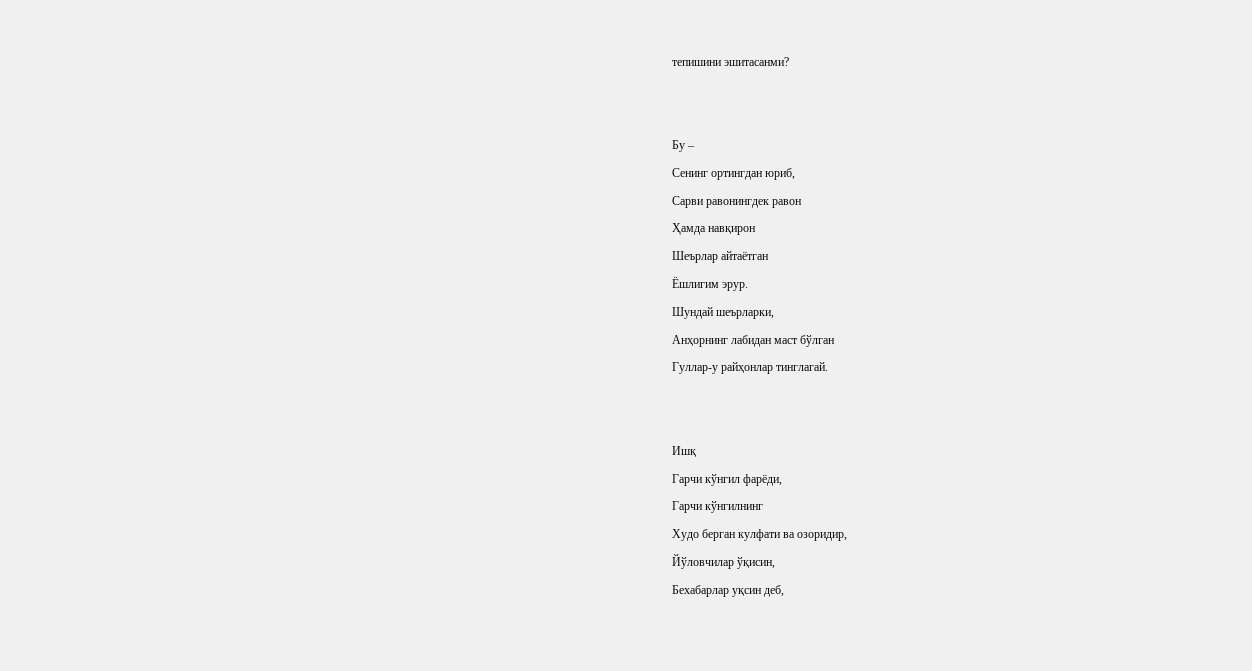тепишини эшитасанми?


Бу –
Сенинг ортингдан юриб,
Сарви равонингдек равон
Ҳамда навқирон
Шеърлар айтаётган
Ёшлигим эрур.
Шундай шеърларки,
Анҳорнинг лабидан маст бўлган
Гуллар-у райҳонлар тинглагай.


Ишқ
Гарчи кўнгил фарёди,
Гарчи кўнгилнинг
Худо берган кулфати ва озоридир,
Йўловчилар ўқисин,
Бехабарлар уқсин деб,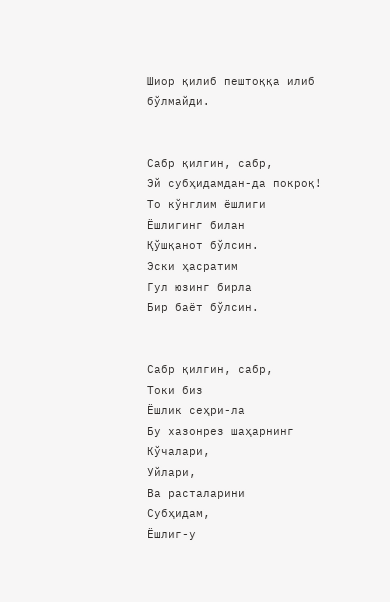Шиор қилиб пештоққа илиб бўлмайди.


Сабр қилгин, сабр,
Эй субҳидамдан-да покроқ!
То кўнглим ёшлиги
Ёшлигинг билан
Қўшқанот бўлсин.
Эски ҳасратим
Гул юзинг бирла
Бир баёт бўлсин.


Сабр қилгин, сабр,
Токи биз
Ёшлик сеҳри-ла
Бу хазонрез шаҳарнинг
Кўчалари,
Уйлари,
Ва расталарини
Субҳидам,
Ёшлиг-у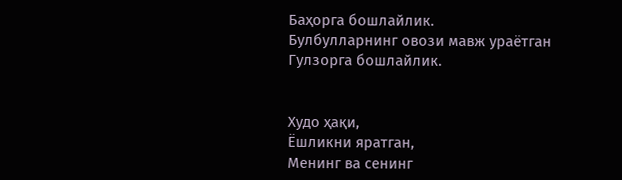Баҳорга бошлайлик.
Булбулларнинг овози мавж ураётган
Гулзорга бошлайлик.


Худо ҳақи,
Ёшликни яратган,
Менинг ва сенинг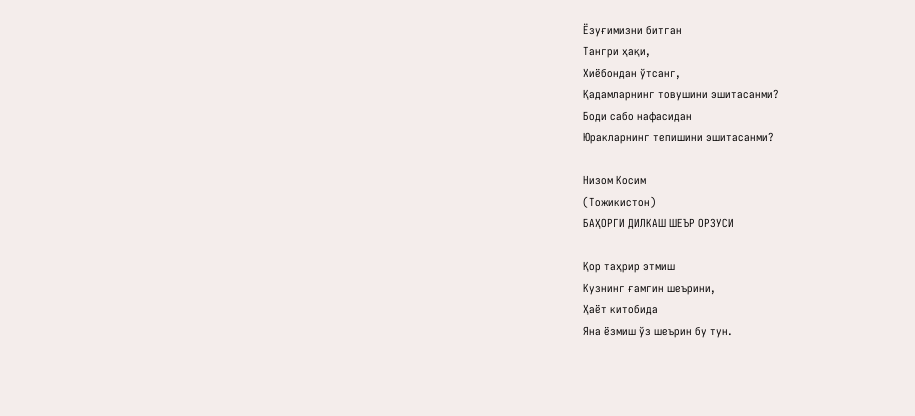Ёзуғимизни битган
Тангри ҳақи,
Хиёбондан ўтсанг,
Қадамларнинг товушини эшитасанми?
Боди сабо нафасидан
Юракларнинг тепишини эшитасанми?

Низом Косим
(Тожикистон)
БАҲОРГИ ДИЛКАШ ШЕЪР ОРЗУСИ

Қор таҳрир этмиш
Кузнинг ғамгин шеърини,
Ҳаёт китобида
Яна ёзмиш ўз шеърин бу тун.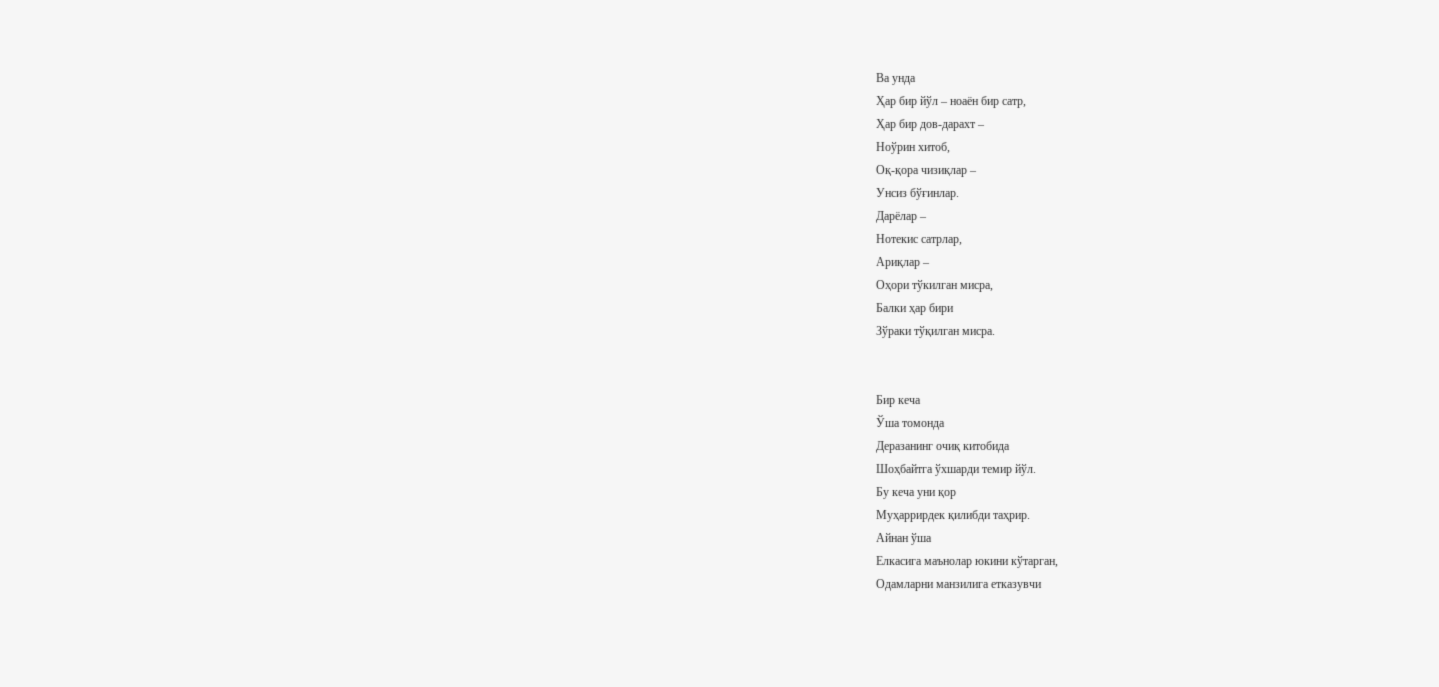Ва унда
Ҳар бир йўл – ноаён бир сатр,
Ҳар бир дов-дарахт –
Ноўрин хитоб,
Оқ-қора чизиқлар –
Унсиз бўғинлар.
Дарёлар –
Нотекис сатрлар,
Ариқлар –
Оҳори тўкилган мисра,
Балки ҳар бири
Зўраки тўқилган мисра.


Бир кеча
Ўша томонда
Деразанинг очиқ китобида
Шоҳбайтга ўхшарди темир йўл.
Бу кеча уни қор
Муҳаррирдек қилибди таҳрир.
Айнан ўша
Елкасига маънолар юкини кўтарган,
Одамларни манзилига етказувчи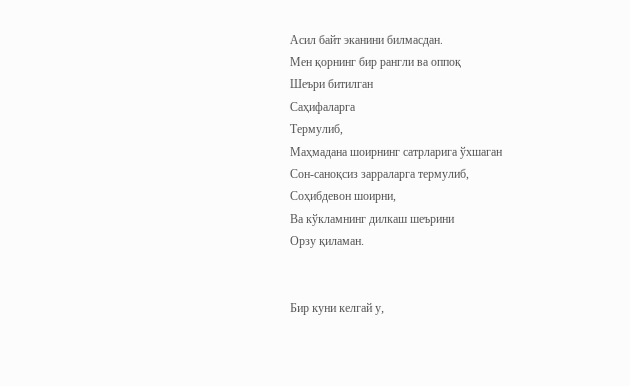Асил байт эканини билмасдан.
Мен қорнинг бир рангли ва оппоқ
Шеъри битилган
Саҳифаларга
Термулиб,
Маҳмадана шоирнинг сатрларига ўхшаган
Сон-саноқсиз зарраларга термулиб,
Соҳибдевон шоирни,
Ва кўкламнинг дилкаш шеърини
Орзу қиламан.


Бир куни келгай у,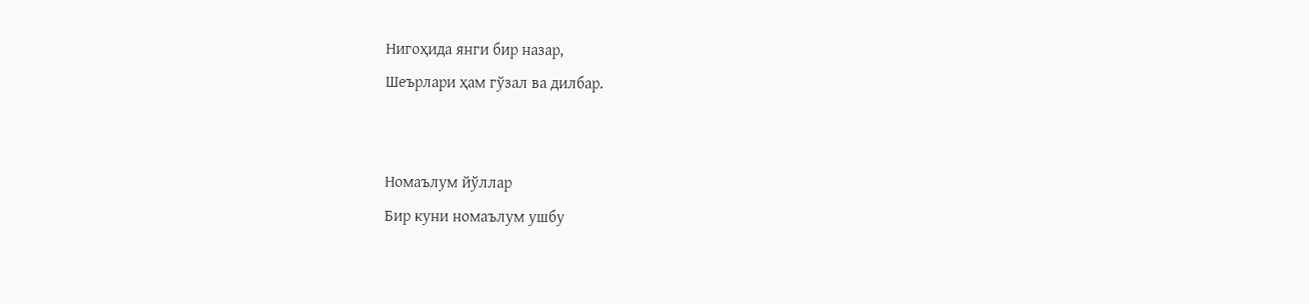Нигоҳида янги бир назар,
Шеърлари ҳам гўзал ва дилбар.


Номаълум йўллар
Бир куни номаълум ушбу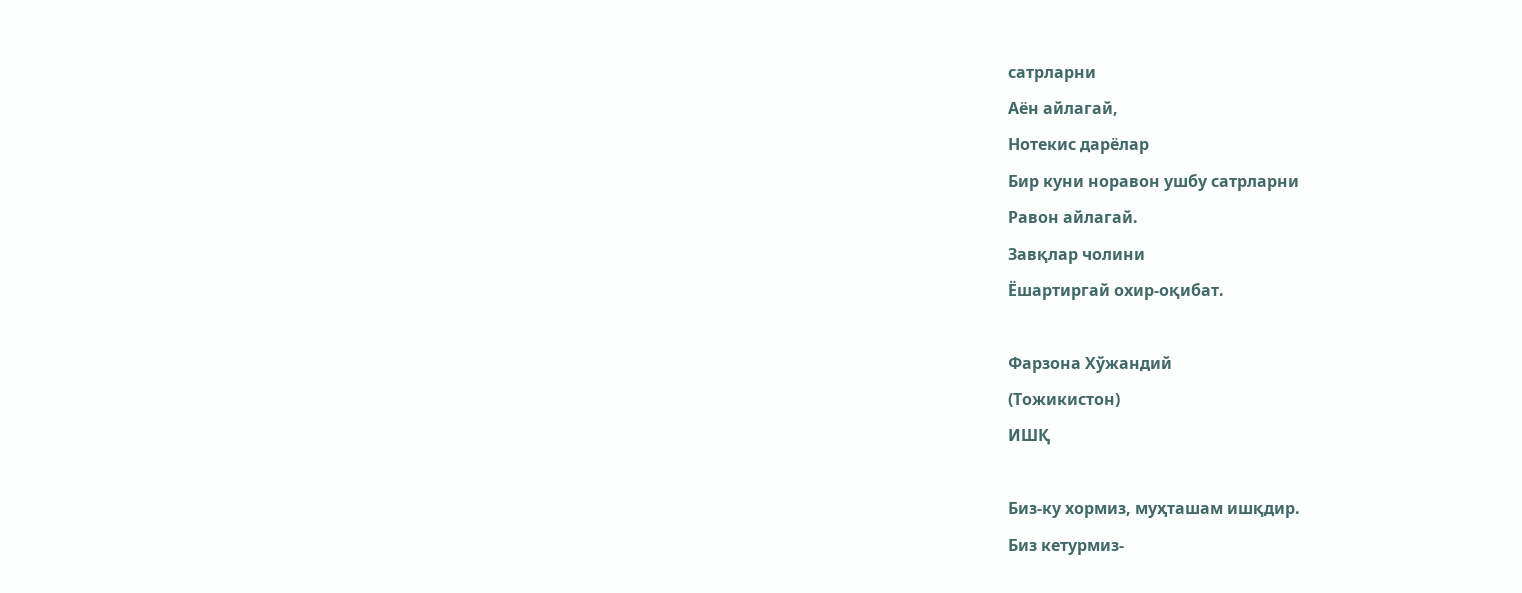сатрларни
Аён айлагай,
Нотекис дарёлар
Бир куни норавон ушбу сатрларни
Равон айлагай.
Завқлар чолини
Ёшартиргай охир-оқибат.

Фарзона Хўжандий
(Тожикистон)
ИШҚ

Биз-ку хормиз, муҳташам ишқдир.
Биз кетурмиз-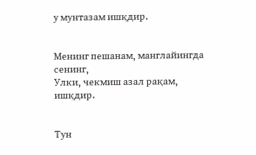у мунтазам ишқдир.


Менинг пешанам, манглайингда сенинг,
Улки, чекмиш азал рақам, ишқдир.


Тун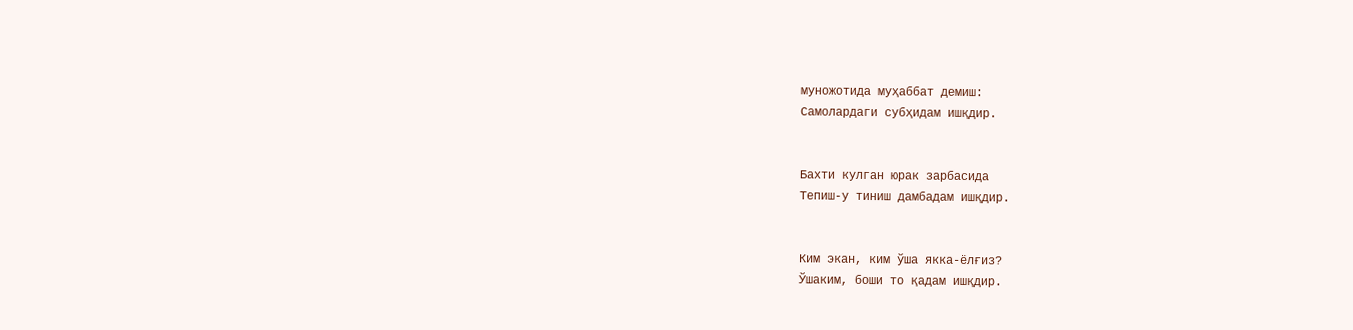муножотида муҳаббат демиш:
Самолардаги субҳидам ишқдир.


Бахти кулган юрак зарбасида
Тепиш-у тиниш дамбадам ишқдир.


Ким экан, ким ўша якка-ёлғиз?
Ўшаким, боши то қадам ишқдир.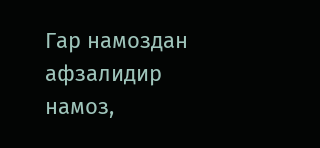Гар намоздан афзалидир намоз,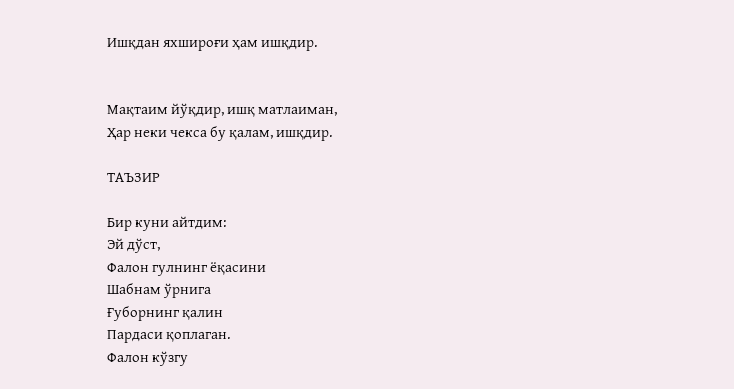Ишқдан яхшироғи ҳам ишқдир.


Мақтаим йўқдир, ишқ матлаиман,
Ҳар неки чекса бу қалам, ишқдир.

ТАЪЗИР

Бир куни айтдим:
Эй дўст,
Фалон гулнинг ёқасини
Шабнам ўрнига
Ғуборнинг қалин
Пардаси қоплаган.
Фалон кўзгу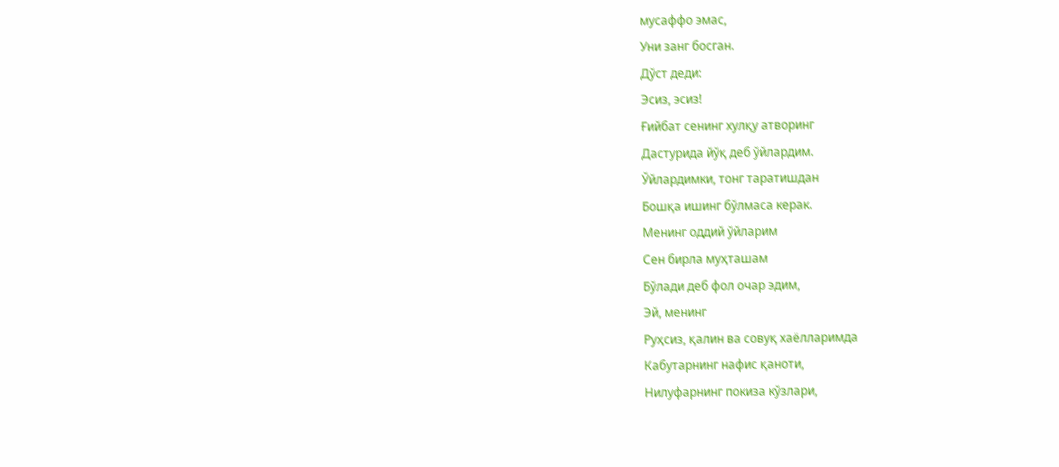мусаффо эмас,
Уни занг босган.
Дўст деди:
Эсиз, эсиз!
Ғийбат сенинг хулқу атворинг
Дастурида йўқ деб ўйлардим.
Ўйлардимки, тонг таратишдан
Бошқа ишинг бўлмаса керак.
Менинг оддий ўйларим
Сен бирла муҳташам
Бўлади деб фол очар эдим,
Эй, менинг
Руҳсиз, қалин ва совуқ хаёлларимда
Кабутарнинг нафис қаноти,
Нилуфарнинг покиза кўзлари,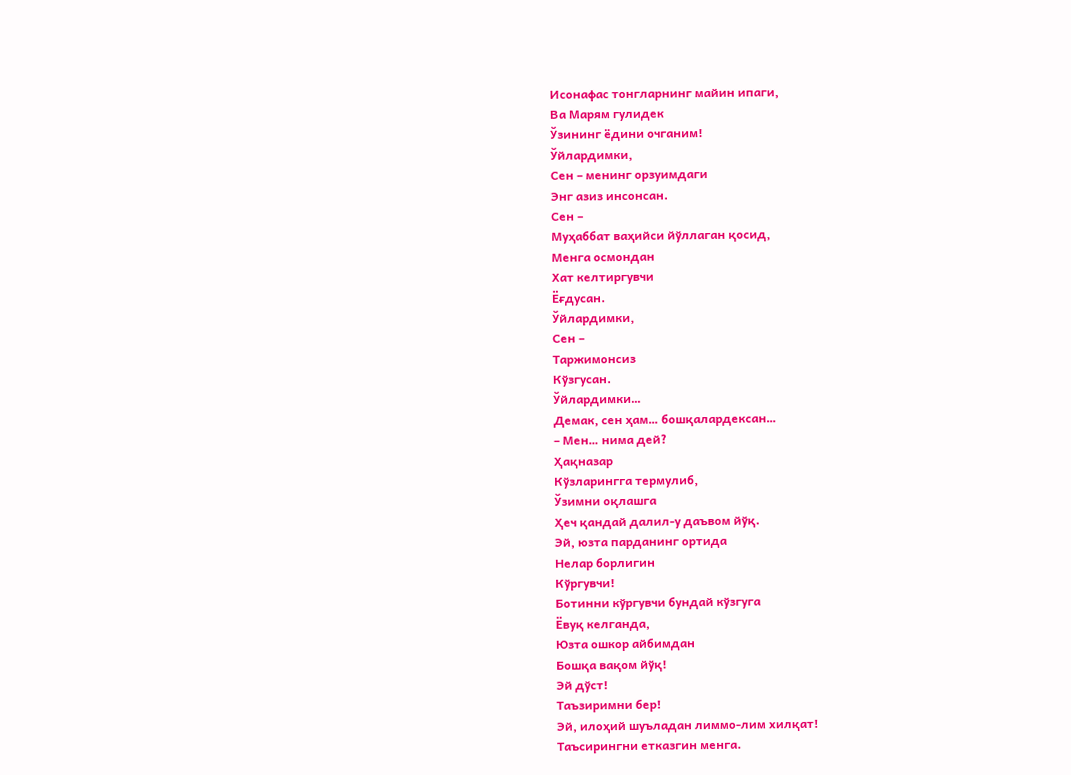Исонафас тонгларнинг майин ипаги,
Ва Марям гулидек
Ўзининг ёдини очганим!
Ўйлардимки,
Сен – менинг орзуимдаги
Энг азиз инсонсан.
Сен –
Муҳаббат ваҳийси йўллаган қосид,
Менга осмондан
Хат келтиргувчи
Ёғдусан.
Ўйлардимки,
Сен –
Таржимонсиз
Кўзгусан.
Ўйлардимки…
Демак, сен ҳам… бошқалардексан…
– Мен… нима дей?
Ҳақназар
Кўзларингга термулиб,
Ўзимни оқлашга
Ҳеч қандай далил-у даъвом йўқ.
Эй, юзта парданинг ортида
Нелар борлигин
Кўргувчи!
Ботинни кўргувчи бундай кўзгуга
Ёвуқ келганда,
Юзта ошкор айбимдан
Бошқа вақом йўқ!
Эй дўст!
Таъзиримни бер!
Эй, илоҳий шуъладан лиммо-лим хилқат!
Таъсирингни етказгин менга.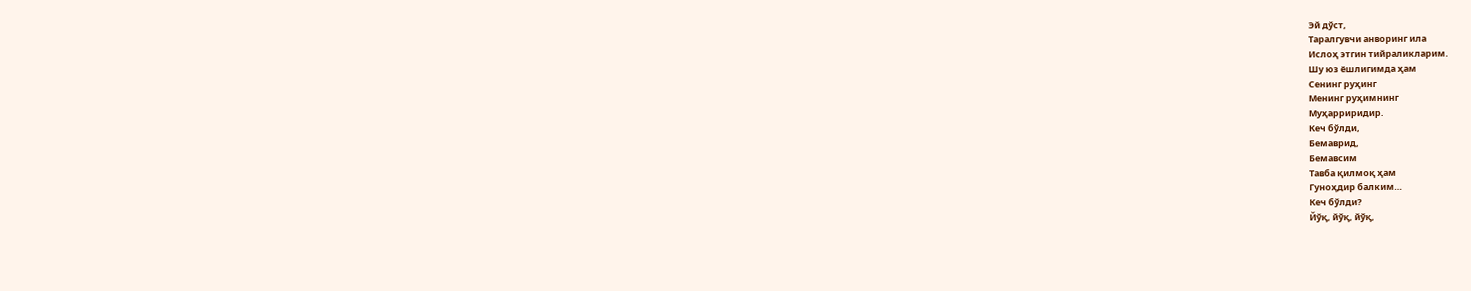Эй дўст,
Таралгувчи анворинг ила
Ислоҳ этгин тийраликларим.
Шу юз ёшлигимда ҳам
Сенинг руҳинг
Менинг руҳимнинг
Муҳарриридир.
Кеч бўлди,
Бемаврид,
Бемавсим
Тавба қилмоқ ҳам
Гуноҳдир балким…
Кеч бўлди?
Йўқ, йўқ, йўқ,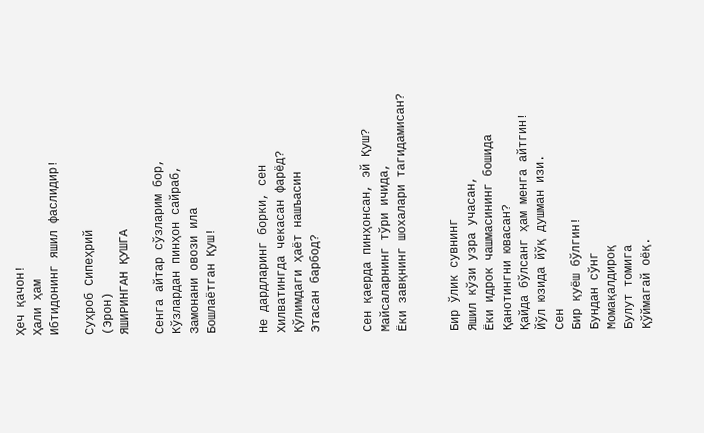Ҳеч қачон!
Ҳали ҳам
Ибтидонинг яшил фаслидир!

Суҳроб Сипеҳрий
(Эрон)
ЯШИРИНГАН ҚУШГА

Сенга айтар сўзларим бор,
Кўзлардан пинҳон сайраб,
Замонани овози ила
Бошлаётган Қуш!


Не дардларинг борки, сен
Хилватингда чекасан фарёд?
Қўлимдаги ҳаёт нашъасин
Этасан барбод?


Сен қаерда пинҳонсан, эй Қуш?
Майсаларнинг тўри ичида,
Ёки завқнинг шохалари тагидамисан?


Бир ўлик сувнинг
Яшил кўзи узра учасан,
Ёки идрок чашмасининг бошида
Қанотингни ювасан?
Қайда бўлсанг ҳам менга айтгин!
Йўл юзида йўқ душман изи.
Сен
Бир қуёш бўлгин!
Бундан сўнг
Момақалдироқ
Булут томига
Қўймагай оёқ.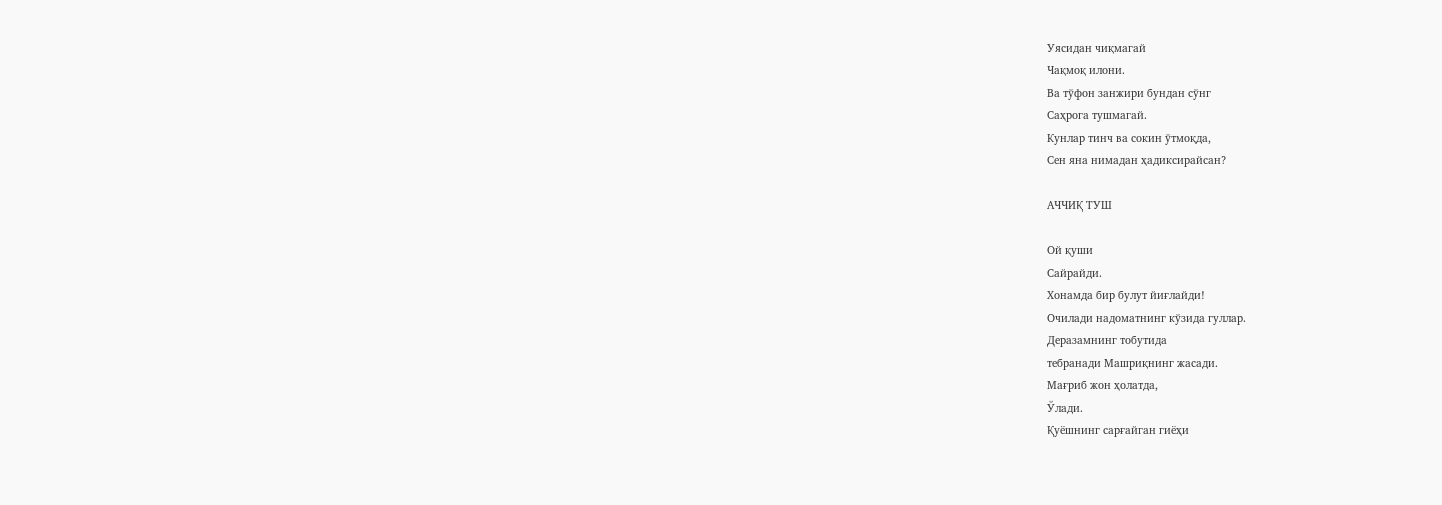Уясидан чиқмагай
Чақмоқ илони.
Ва тўфон занжири бундан сўнг
Саҳрога тушмагай.
Кунлар тинч ва сокин ўтмоқда,
Сен яна нимадан ҳадиксирайсан?

АЧЧИҚ ТУШ

Ой қуши
Сайрайди.
Хонамда бир булут йиғлайди!
Очилади надоматнинг кўзида гуллар.
Деразамнинг тобутида
тебранади Машриқнинг жасади.
Мағриб жон ҳолатда,
Ўлади.
Қуёшнинг сарғайган гиёҳи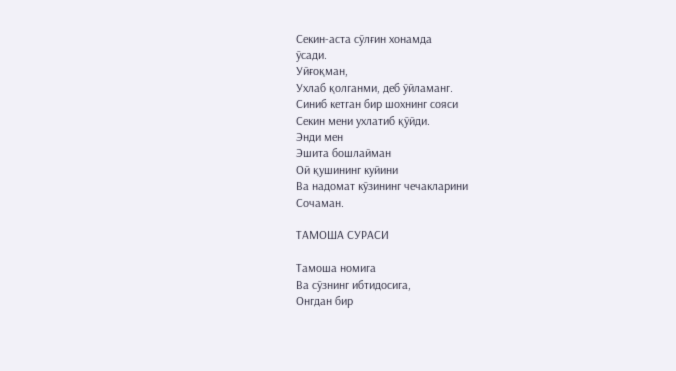Секин-аста сўлғин хонамда
ўсади.
Уйғоқман,
Ухлаб қолганми, деб ўйламанг.
Синиб кетган бир шохнинг сояси
Секин мени ухлатиб қўйди.
Энди мен
Эшита бошлайман
Ой қушининг куйини
Ва надомат кўзининг чечакларини
Сочаман.

ТАМОША СУРАСИ

Тамоша номига
Ва сўзнинг ибтидосига,
Онгдан бир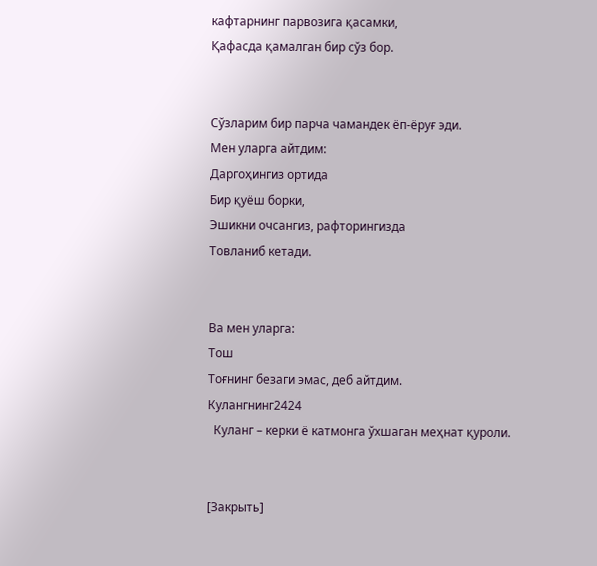кафтарнинг парвозига қасамки,
Қафасда қамалган бир сўз бор.


Сўзларим бир парча чамандек ёп-ёруғ эди.
Мен уларга айтдим:
Даргоҳингиз ортида
Бир қуёш борки,
Эшикни очсангиз, рафторингизда
Товланиб кетади.


Ва мен уларга:
Тош
Тоғнинг безаги эмас, деб айтдим.
Кулангнинг2424
  Куланг – керки ё катмонга ўхшаган меҳнат қуроли.


[Закрыть]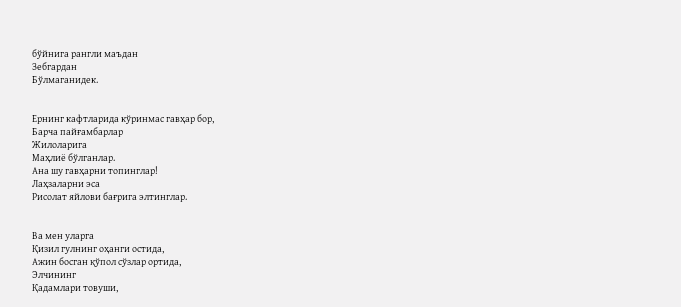бўйнига рангли маъдан
Зебгардан
Бўлмаганидек.


Ернинг кафтларида кўринмас гавҳар бор,
Барча пайғамбарлар
Жилоларига
Маҳлиё бўлганлар.
Ана шу гавҳарни топинглар!
Лаҳзаларни эса
Рисолат яйлови бағрига элтинглар.


Ва мен уларга
Қизил гулнинг оҳанги остида,
Ажин босган қўпол сўзлар ортида,
Элчининг
Қадамлари товуши,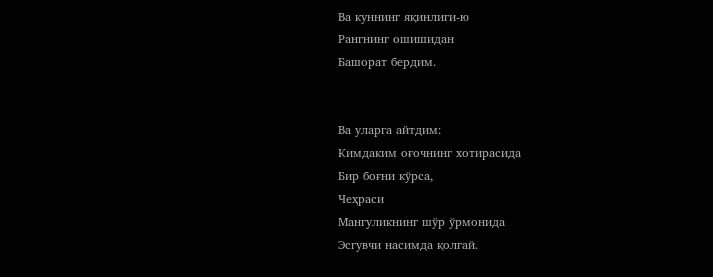Ва куннинг яқинлиги-ю
Рангнинг ошишидан
Башорат бердим.


Ва уларга айтдим:
Кимдаким оғочнинг хотирасида
Бир боғни кўрса,
Чеҳраси
Мангуликнинг шўр ўрмонида
Эсгувчи насимда қолгай.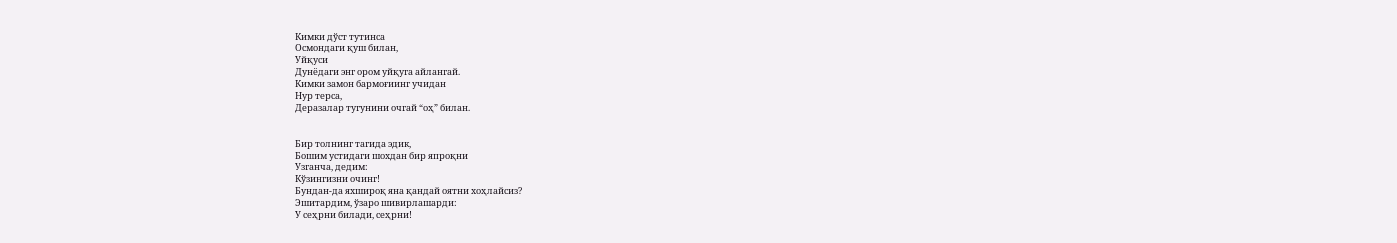Кимки дўст тутинса
Осмондаги қуш билан,
Уйқуси
Дунёдаги энг ором уйқуга айлангай.
Кимки замон бармоғиинг учидан
Нур терса,
Деразалар тугунини очгай “оҳ” билан.


Бир толнинг тагида эдик,
Бошим устидаги шохдан бир япроқни
Узганча, дедим:
Кўзингизни очинг!
Бундан-да яхшироқ яна қандай оятни хоҳлайсиз?
Эшитардим, ўзаро шивирлашарди:
У сеҳрни билади, сеҳрни!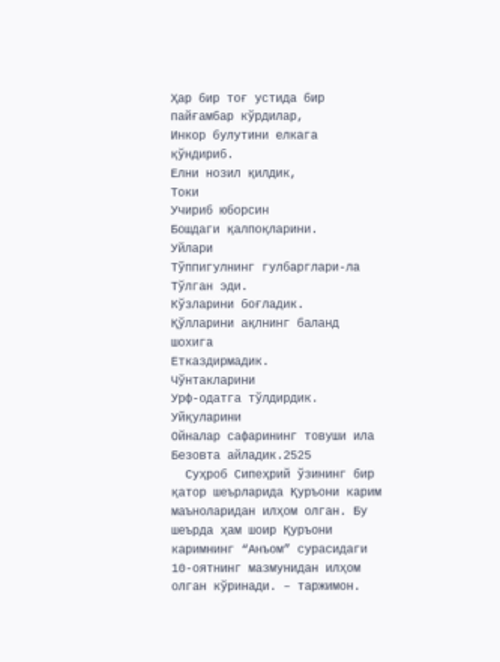Ҳар бир тоғ устида бир пайғамбар кўрдилар,
Инкор булутини елкага қўндириб.
Елни нозил қилдик,
Токи
Учириб юборсин
Бошдаги қалпоқларини.
Уйлари
Тўппигулнинг гулбарглари-ла
Тўлган эди.
Кўзларини боғладик.
Қўлларини ақлнинг баланд шохига
Етказдирмадик.
Чўнтакларини
Урф-одатга тўлдирдик.
Уйқуларини
Ойналар сафарининг товуши ила
Безовта айладик.2525
  Суҳроб Сипеҳрий ўзининг бир қатор шеърларида Қуръони карим маъноларидан илҳом олган. Бу шеърда ҳам шоир Қуръони каримнинг “Анъом” сурасидаги 10-оятнинг мазмунидан илҳом олган кўринади. – таржимон.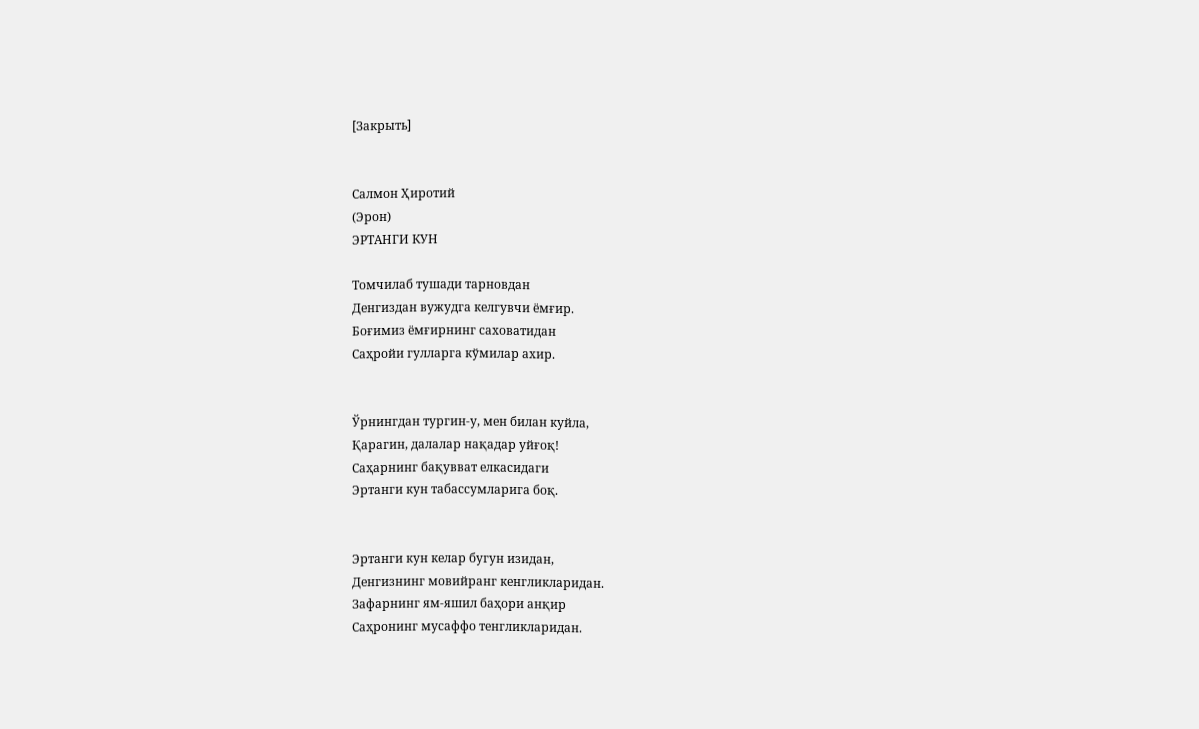[Закрыть]


Салмон Ҳиротий
(Эрон)
ЭРТАНГИ КУН

Томчилаб тушади тарновдан
Денгиздан вужудга келгувчи ёмғир.
Боғимиз ёмғирнинг саховатидан
Саҳройи гулларга кўмилар ахир.


Ўрнингдан тургин-у, мен билан куйла,
Қарагин, далалар нақадар уйғоқ!
Саҳарнинг бақувват елкасидаги
Эртанги кун табассумларига боқ.


Эртанги кун келар бугун изидан,
Денгизнинг мовийранг кенгликларидан.
Зафарнинг ям-яшил баҳори анқир
Саҳронинг мусаффо тенгликларидан.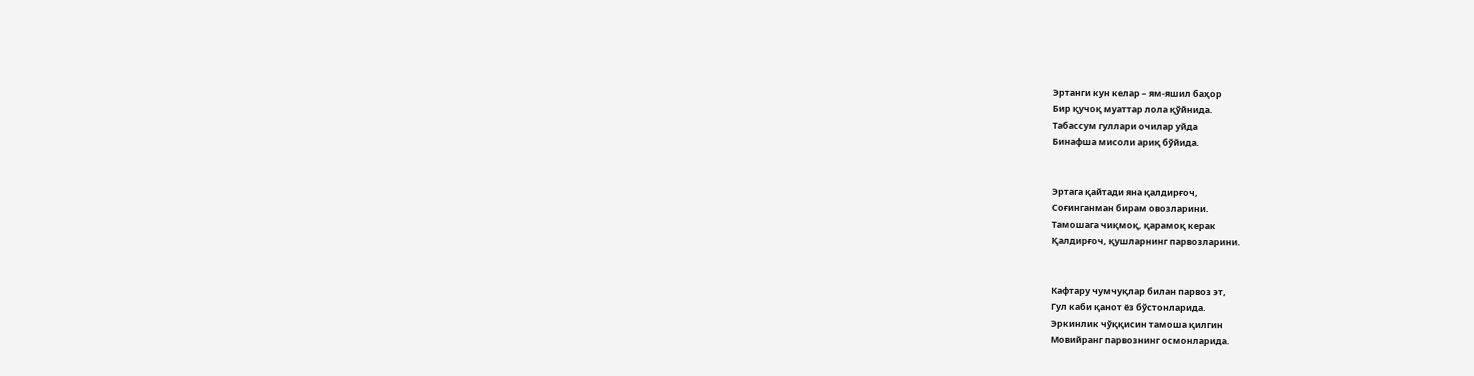Эртанги кун келар – ям-яшил баҳор
Бир қучоқ муаттар лола қўйнида.
Табассум гуллари очилар уйда
Бинафша мисоли ариқ бўйида.


Эртага қайтади яна қалдирғоч,
Соғинганман бирам овозларини.
Тамошага чиқмоқ, қарамоқ керак
Қалдирғоч, қушларнинг парвозларини.


Кафтару чумчуқлар билан парвоз эт,
Гул каби қанот ёз бўстонларида.
Эркинлик чўққисин тамоша қилгин
Мовийранг парвознинг осмонларида.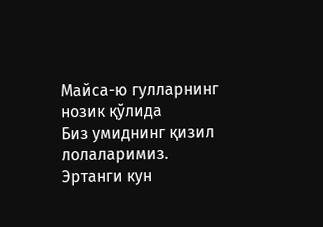Майса-ю гулларнинг нозик қўлида
Биз умиднинг қизил лолаларимиз.
Эртанги кун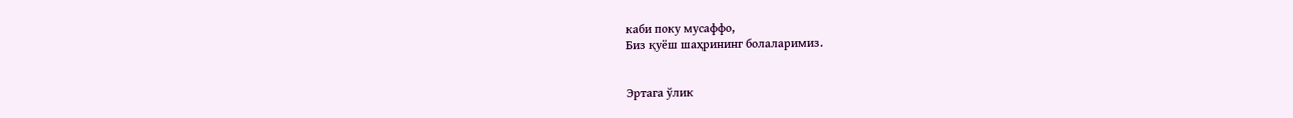каби поку мусаффо,
Биз қуёш шаҳрининг болаларимиз.


Эртага ўлик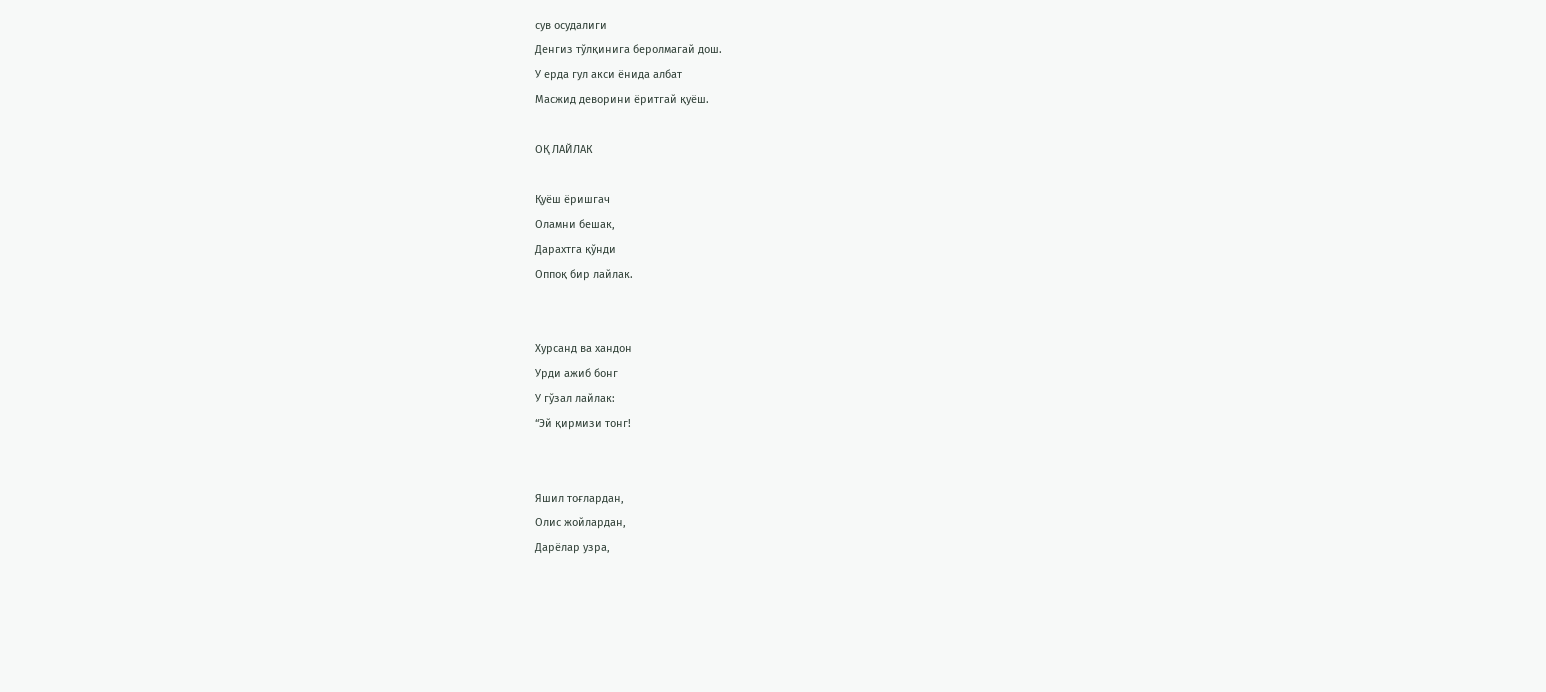сув осудалиги
Денгиз тўлқинига беролмагай дош.
У ерда гул акси ёнида албат
Масжид деворини ёритгай қуёш.

ОҚ ЛАЙЛАК

Қуёш ёришгач
Оламни бешак,
Дарахтга қўнди
Оппоқ бир лайлак.


Хурсанд ва хандон
Урди ажиб бонг
У гўзал лайлак:
“Эй қирмизи тонг!


Яшил тоғлардан,
Олис жойлардан,
Дарёлар узра,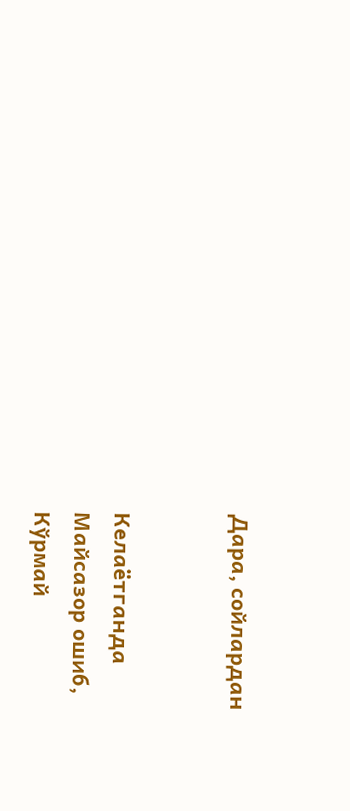Дара, сойлардан


Келаётганда
Майсазор ошиб,
Кўрмай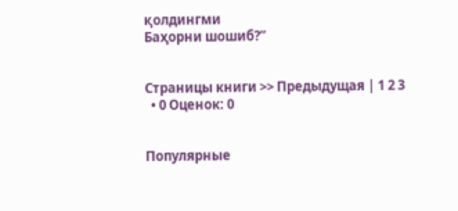қолдингми
Баҳорни шошиб?”


Страницы книги >> Предыдущая | 1 2 3
  • 0 Оценок: 0


Популярные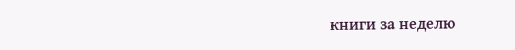книги за неделю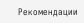Рекомендации